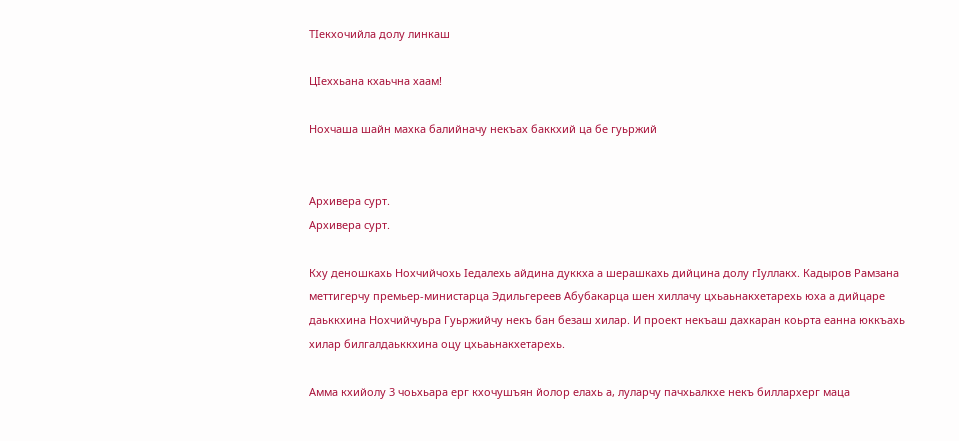ТIекхочийла долу линкаш

ЦIеххьана кхаьчна хаам!

Нохчаша шайн махка балийначу некъах баккхий ца бе гуьржий


Архивера сурт.
Архивера сурт.

Кху деношкахь Нохчийчохь Iедалехь айдина дуккха а шерашкахь дийцина долу гIуллакх. Кадыров Рамзана меттигерчу премьер-министарца Эдильгереев Абубакарца шен хиллачу цхьаьнакхетарехь юха а дийцаре даьккхина Нохчийчуьра Гуьржийчу некъ бан безаш хилар. И проект некъаш дахкаран коьрта еанна юккъахь хилар билгалдаьккхина оцу цхьаьнакхетарехь.

Амма кхийолу 3 чоьхьара ерг кхочушъян йолор елахь а, луларчу пачхьалкхе некъ биллархерг маца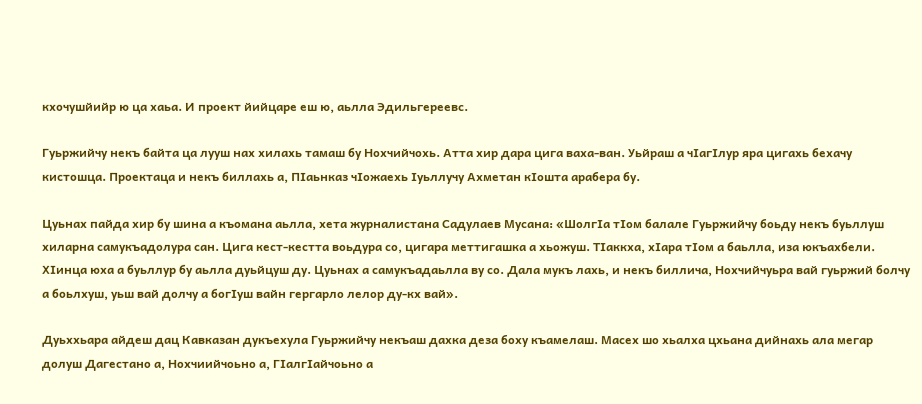кхочушйийр ю ца хаьа. И проект йийцаре еш ю, аьлла Эдильгереевс.

Гуьржийчу некъ байта ца лууш нах хилахь тамаш бу Нохчийчохь. Атта хир дара цига ваха-ван. Уьйраш а чIагIлур яра цигахь бехачу кистошца. Проектаца и некъ биллахь а, ПIаьнказ чIожаехь Iуьллучу Ахметан кIошта арабера бу.

Цуьнах пайда хир бу шина а къомана аьлла, хета журналистана Садулаев Мусана: «ШолгIа тIом балале Гуьржийчу боьду некъ буьллуш хиларна самукъадолура сан. Цига кест-кестта воьдура со, цигара меттигашка а хьожуш. ТIаккха, хIара тIом а баьлла, иза юкъахбели. ХIинца юха а буьллур бу аьлла дуьйцуш ду. Цуьнах а самукъадаьлла ву со. Дала мукъ лахь, и некъ биллича, Нохчийчуьра вай гуьржий болчу а боьлхуш, уьш вай долчу а богIуш вайн гергарло лелор ду-кх вай».

Дуьххьара айдеш дац Кавказан дукъехула Гуьржийчу некъаш дахка деза боху къамелаш. Масех шо хьалха цхьана дийнахь ала мегар долуш Дагестано а, Нохчиийчоьно а, ГIалгIайчоьно а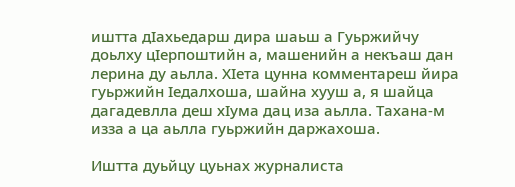иштта дIахьедарш дира шаьш а Гуьржийчу доьлху цIерпоштийн а, машенийн а некъаш дан лерина ду аьлла. ХIета цунна комментареш йира гуьржийн Iедалхоша, шайна хууш а, я шайца дагадевлла деш хIума дац иза аьлла. Тахана-м изза а ца аьлла гуьржийн даржахоша.

Иштта дуьйцу цуьнах журналиста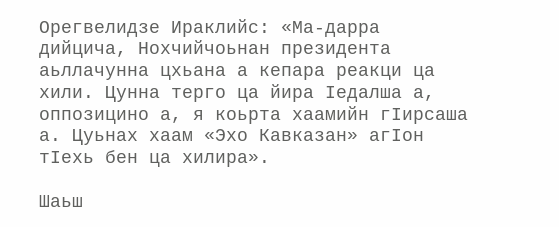Орегвелидзе Ираклийс: «Ма-дарра дийцича, Нохчийчоьнан президента аьллачунна цхьана а кепара реакци ца хили. Цунна терго ца йира Iедалша а, оппозицино а, я коьрта хаамийн гIирсаша а. Цуьнах хаам «Эхо Кавказан» агIон тIехь бен ца хилира».

Шаьш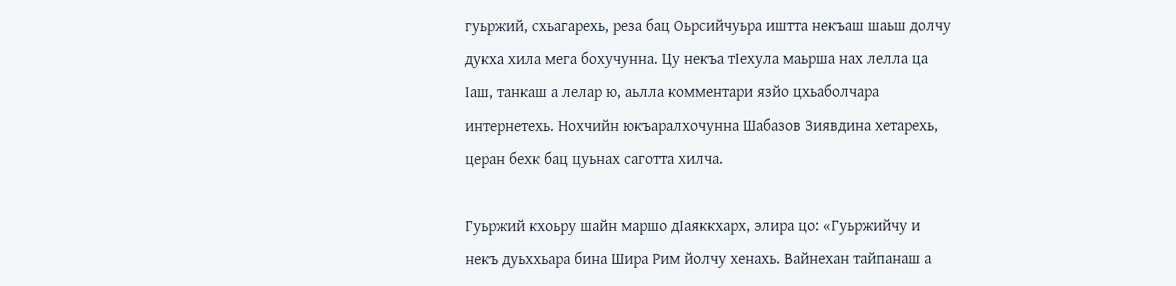гуьржий, схьагарехь, реза бац Оьрсийчуьра иштта некъаш шаьш долчу дукха хила мега бохучунна. Цу некъа тIехула маьрша нах лелла ца Iаш, танкаш а лелар ю, аьлла комментари язйо цхьаболчара интернетехь. Нохчийн юкъаралхочунна Шабазов Зиявдина хетарехь, церан бехк бац цуьнах саготта хилча.

Гуьржий кхоьру шайн маршо дIаяккхарх, элира цо: «Гуьржийчу и некъ дуьххьара бина Шира Рим йолчу хенахь. Вайнехан тайпанаш а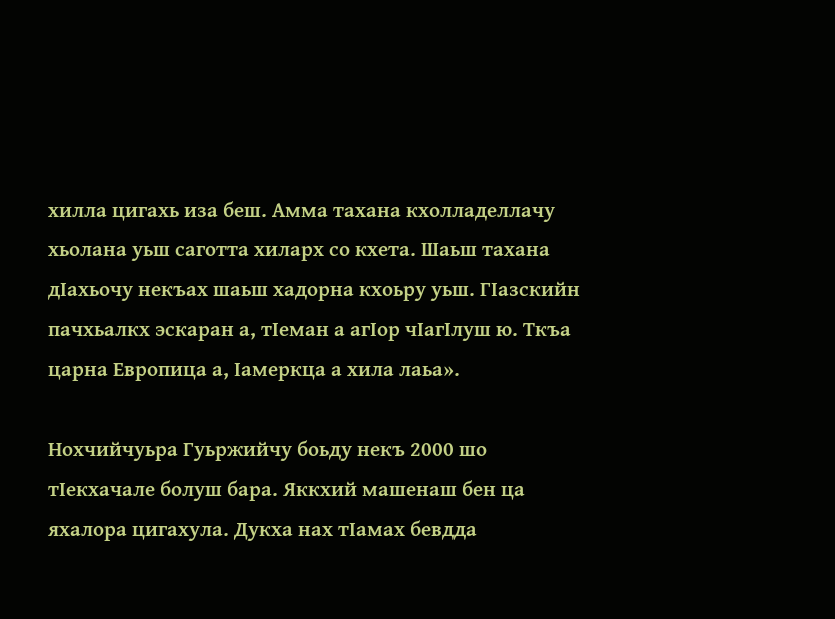хилла цигахь иза беш. Амма тахана кхолладеллачу хьолана уьш саготта хиларх со кхета. Шаьш тахана дIахьочу некъах шаьш хадорна кхоьру уьш. ГIазскийн пачхьалкх эскаран а, тIеман а агIор чIагIлуш ю. Ткъа царна Европица а, Iамеркца а хила лаьа».

Нохчийчуьра Гуьржийчу боьду некъ 2000 шо тIекхачале болуш бара. Яккхий машенаш бен ца яхалора цигахула. Дукха нах тIамах бевдда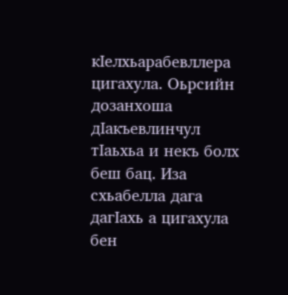кIелхьарабевллера цигахула. Оьрсийн дозанхоша дIакъевлинчул тIаьхьа и некъ болх беш бац. Иза схьабелла дага дагIахь а цигахула бен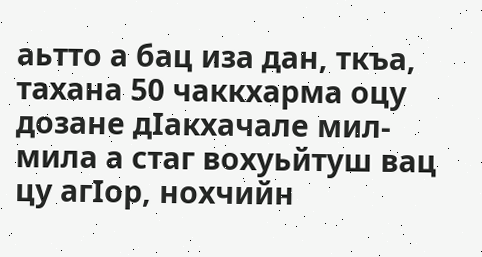аьтто а бац иза дан, ткъа, тахана 50 чаккхарма оцу дозане дIакхачале мил-мила а стаг вохуьйтуш вац цу агIор, нохчийн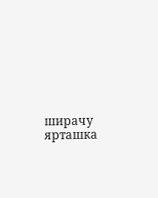ширачу ярташка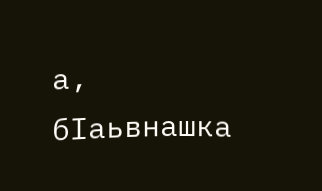а, бIаьвнашка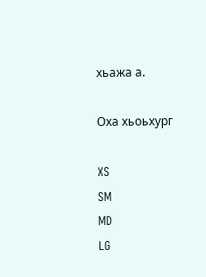хьажа а.

Оха хьоьхург

XS
SM
MD
LG